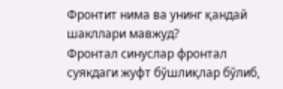Фронтит нима ва унинг қандай шакллари мавжуд?
Фронтал синуслар фронтал суякдаги жуфт бўшлиқлар бўлиб,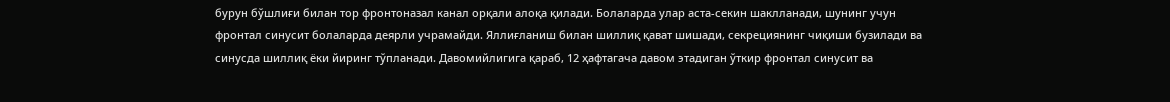бурун бўшлиғи билан тор фронтоназал канал орқали алоқа қилади. Болаларда улар аста-секин шаклланади, шунинг учун фронтал синусит болаларда деярли учрамайди. Яллиғланиш билан шиллиқ қават шишади, секрециянинг чиқиши бузилади ва синусда шиллиқ ёки йиринг тўпланади. Давомийлигига қараб, 12 ҳафтагача давом этадиган ўткир фронтал синусит ва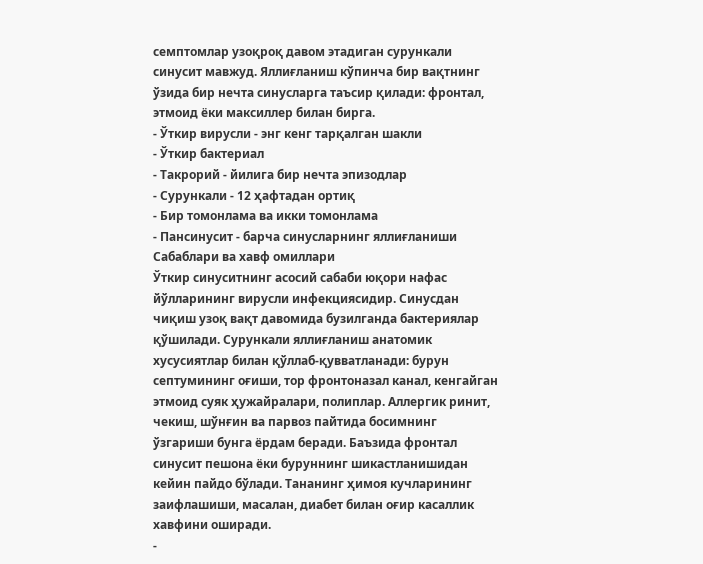семптомлар узоқроқ давом этадиган сурункали синусит мавжуд. Яллиғланиш кўпинча бир вақтнинг ўзида бир нечта синусларга таъсир қилади: фронтал, этмоид ёки максиллер билан бирга.
- Ўткир вирусли - энг кенг тарқалган шакли
- Ўткир бактериал
- Такрорий - йилига бир нечта эпизодлар
- Сурункали - 12 ҳафтадан ортиқ
- Бир томонлама ва икки томонлама
- Пансинусит - барча синусларнинг яллиғланиши
Сабаблари ва хавф омиллари
Ўткир синуситнинг асосий сабаби юқори нафас йўлларининг вирусли инфекциясидир. Синусдан чиқиш узоқ вақт давомида бузилганда бактериялар қўшилади. Сурункали яллиғланиш анатомик хусусиятлар билан қўллаб-қувватланади: бурун септумининг оғиши, тор фронтоназал канал, кенгайган этмоид суяк ҳужайралари, полиплар. Аллергик ринит, чекиш, шўнғин ва парвоз пайтида босимнинг ўзгариши бунга ёрдам беради. Баъзида фронтал синусит пешона ёки буруннинг шикастланишидан кейин пайдо бўлади. Тананинг ҳимоя кучларининг заифлашиши, масалан, диабет билан оғир касаллик хавфини оширади.
-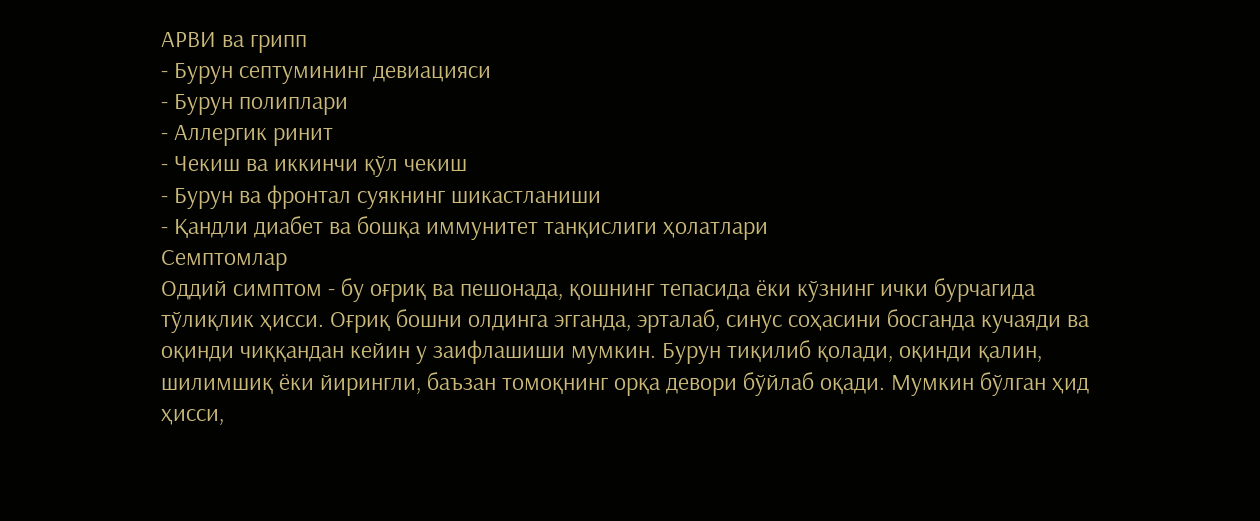АРВИ ва грипп
- Бурун септумининг девиацияси
- Бурун полиплари
- Аллергик ринит
- Чекиш ва иккинчи қўл чекиш
- Бурун ва фронтал суякнинг шикастланиши
- Қандли диабет ва бошқа иммунитет танқислиги ҳолатлари
Семптомлар
Оддий симптом - бу оғриқ ва пешонада, қошнинг тепасида ёки кўзнинг ички бурчагида тўлиқлик ҳисси. Оғриқ бошни олдинга эгганда, эрталаб, синус соҳасини босганда кучаяди ва оқинди чиққандан кейин у заифлашиши мумкин. Бурун тиқилиб қолади, оқинди қалин, шилимшиқ ёки йирингли, баъзан томоқнинг орқа девори бўйлаб оқади. Мумкин бўлган ҳид ҳисси,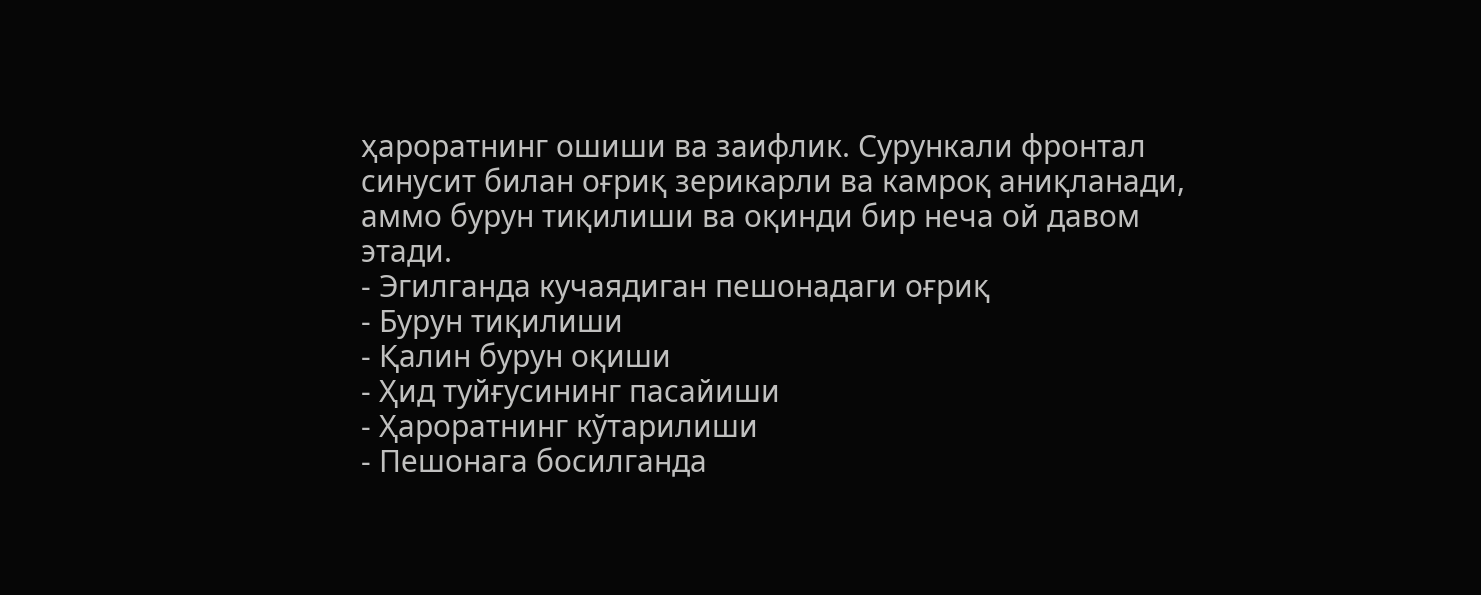ҳароратнинг ошиши ва заифлик. Сурункали фронтал синусит билан оғриқ зерикарли ва камроқ аниқланади, аммо бурун тиқилиши ва оқинди бир неча ой давом этади.
- Эгилганда кучаядиган пешонадаги оғриқ
- Бурун тиқилиши
- Қалин бурун оқиши
- Ҳид туйғусининг пасайиши
- Ҳароратнинг кўтарилиши
- Пешонага босилганда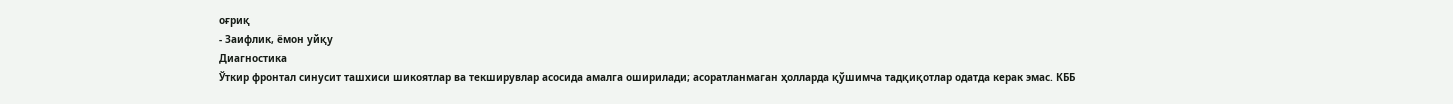оғриқ
- Заифлик, ёмон уйқу
Диагностика
Ўткир фронтал синусит ташхиси шикоятлар ва текширувлар асосида амалга оширилади; асоратланмаган ҳолларда қўшимча тадқиқотлар одатда керак эмас. КББ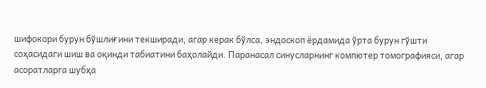шифокори бурун бўшлиғини текширади, агар керак бўлса, эндоскоп ёрдамида ўрта бурун гўшти соҳасидаги шиш ва оқинди табиатини баҳолайди. Паранасал синусларнинг компютер томографияси, агар асоратларга шубҳа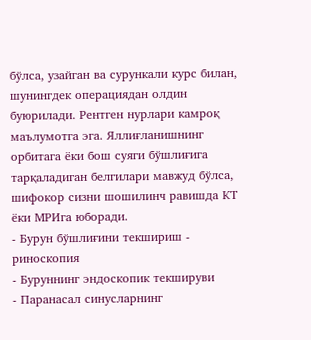бўлса, узайган ва сурункали курс билан, шунингдек операциядан олдин буюрилади. Рентген нурлари камроқ маълумотга эга. Яллиғланишнинг орбитага ёки бош суяги бўшлиғига тарқаладиган белгилари мавжуд бўлса, шифокор сизни шошилинч равишда КТ ёки МРИга юборади.
- Бурун бўшлиғини текшириш - риноскопия
- Буруннинг эндоскопик текшируви
- Паранасал синусларнинг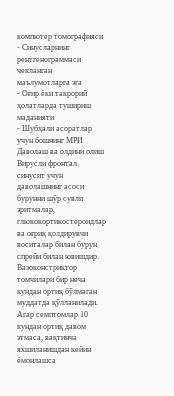компютер томографияси
- Синусларнинг рентгенограммаси чекланган маълумотларга эга
- Оғир ёки такрорий ҳолатларда тушириш маданияти
- Шубҳали асоратлар учун бошнинг МРИ
Даволаш ва олдини олиш
Вирусли фронтал синусит учун даволашнинг асоси бурунни шўр сувли эритмалар, глюкокортикостероидлар ва оғриқ қолдирувчи воситалар билан бурун спрейи билан ювишдир. Вазоконстриктор томчилари бир неча кундан ортиқ бўлмаган муддатда қўлланилади. Агар семптомлар 10 кундан ортиқ давом этмаса, вақтинча яхшиланишдан кейин ёмонлашса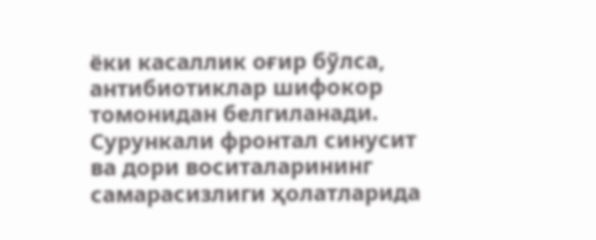ёки касаллик оғир бўлса, антибиотиклар шифокор томонидан белгиланади. Сурункали фронтал синусит ва дори воситаларининг самарасизлиги ҳолатларида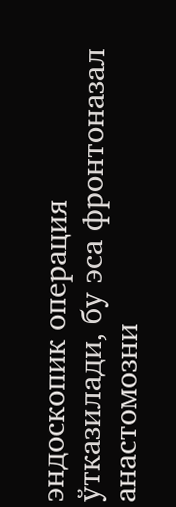эндоскопик операция ўтказилади, бу эса фронтоназал анастомозни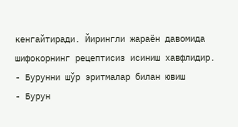кенгайтиради. Йирингли жараён давомида шифокорнинг рецептисиз исиниш хавфлидир.
- Бурунни шўр эритмалар билан ювиш
- Бурун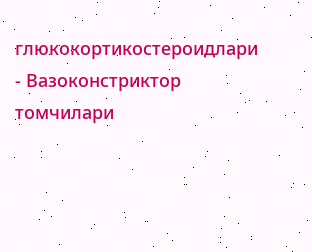глюкокортикостероидлари
- Вазоконстриктор томчилари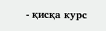- қисқа курс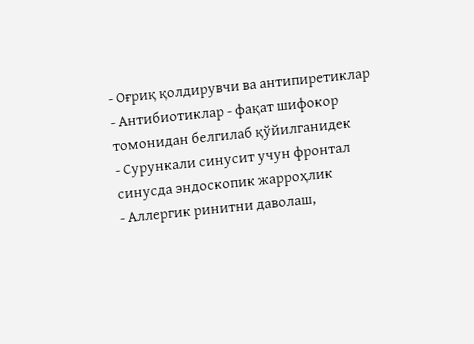- Оғриқ қолдирувчи ва антипиретиклар
- Антибиотиклар - фақат шифокор томонидан белгилаб қўйилганидек
- Сурункали синусит учун фронтал синусда эндоскопик жарроҳлик
- Аллергик ринитни даволаш,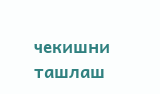чекишни ташлаш